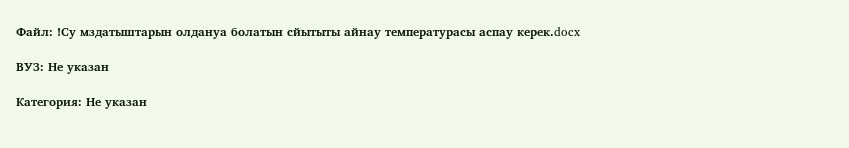Файл: !Су мздатыштарын олдануа болатын сйытыты айнау температурасы аспау керек.docx

ВУЗ: Не указан

Категория: Не указан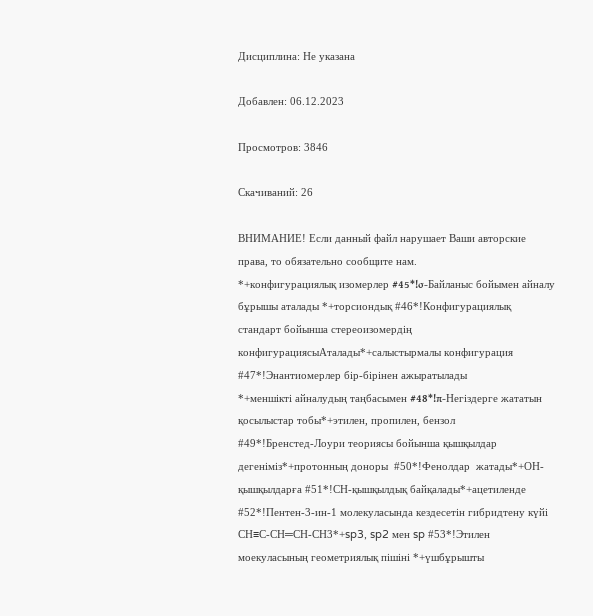Дисциплина: Не указана

Добавлен: 06.12.2023

Просмотров: 3846

Скачиваний: 26

ВНИМАНИЕ! Если данный файл нарушает Ваши авторские права, то обязательно сообщите нам.
*+конфигурациялық изомерлер #45*!σ-Байланыс бойымен айналу бұрышы аталады *+торсиондық #46*!Конфигурациялық стандарт бойынша стереоизомердің  конфигурациясыАталады*+салыстырмалы конфигурация                   #47*!Энантиомерлер бір-бірінен ажыратылады                *+меншікті айналудың таңбасымен #48*!π-Негіздерге жататын қосылыстар тобы*+этилен, пропилен, бензол           #49*!Бренстед-Лоури теориясы бойынша қышқылдар дегеніміз*+протонның доноры  #50*!Фенолдар  жатады*+ОH-қышқылдарға #51*!СН-қышқылдық байқалады*+ацетиленде  #52*!Пентен-3-ин-1 молекуласында кездесетін гибридтену күйі СН≡С-СН═СН-СН3*+sp3, sp2 мен sp #53*!Этилен моекуласының геометриялық пішіні *+үшбұрышты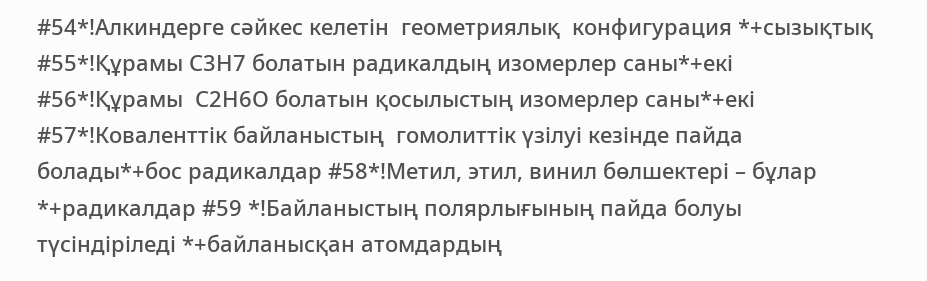#54*!Алкиндерге сәйкес келетін  геометриялық  конфигурация *+сызықтық  #55*!Құрамы С3Н7 болатын радикалдың изомерлер саны*+екі #56*!Құрамы  С2Н6О болатын қосылыстың изомерлер саны*+екі #57*!Коваленттік байланыстың  гомолиттік үзілуі кезінде пайда болады*+бос радикалдар #58*!Метил, этил, винил бөлшектері – бұлар *+радикалдар #59 *!Байланыстың полярлығының пайда болуы түсіндіріледі *+байланысқан атомдардың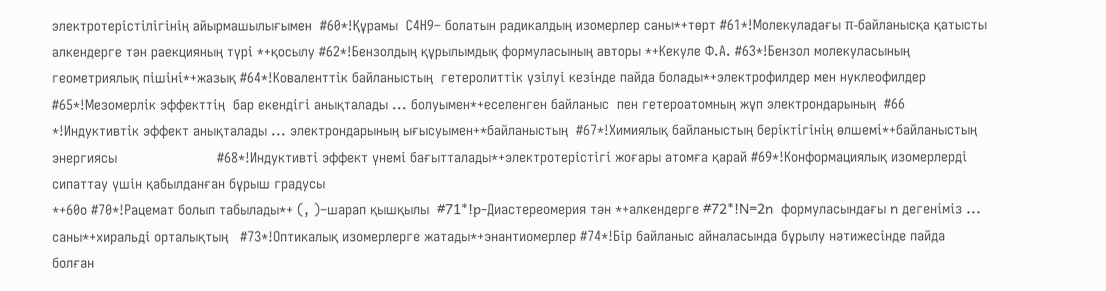электротерістілігінің айырмашылығымен  #60*!Құрамы  С4Н9– болатын радикалдың изомерлер саны*+төрт #61*!Молекуладағы π-байланысқа қатысты алкендерге тән раекцияның түрі *+қосылу #62*!Бензолдың құрылымдық формуласының авторы *+Кекуле Ф.А. #63*!Бензол молекуласының геометриялық пішіні*+жазық #64*!Коваленттік байланыстың  гетеролиттік үзілуі кезінде пайда болады*+электрофилдер мен нуклеофилдер #65*!Мезомерлік эффекттің  бар екендігі анықталады ... болуымен*+еселенген байланыс  пен гетероатомның жұп электрондарының  #66 *!Индуктивтік эффект анықталады ... электрондарының ығысуымен+*байланыстың  #67*!Химиялық байланыстың беріктігінің өлшемі*+байланыстың энергиясы                         #68*!Индуктивті эффект үнемі бағытталады*+электротерістігі жоғары атомға қарай #69*!Конформациялық изомерлерді сипаттау үшін қабылданған бұрыш градусы
*+60о #70*!Рацемат болып табылады*+ (, )–шарап қышқылы  #71*!p-Диастереомерия тән *+алкендерге #72*!N=2n  формуласындағы n дегеніміз ... саны*+хиральді орталықтың   #73*!Оптикалық изомерлерге жатады*+энантиомерлер #74*!Бір байланыс айналасында бұрылу нәтижесінде пайда болған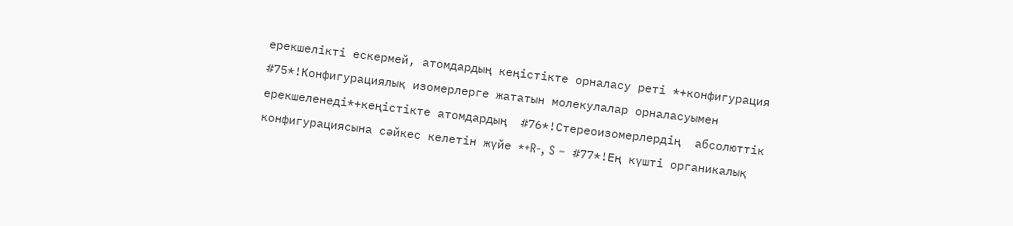ерекшелікті ескермей, атомдардың кеңістікте орналасу реті *+конфигурация #75*!Конфигурациялық изомерлерге жататын молекулалар орналасуымен ерекшеленеді*+кеңістікте атомдардың  #76*!Стереоизомерлердің  абсолюттік конфигурациясына сәйкес келетін жүйе *+R-, S –  #77*!Ең күшті органикалық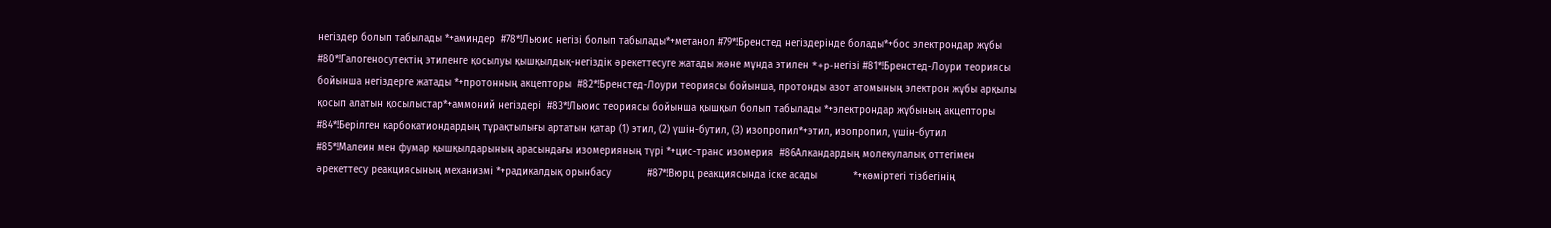негіздер болып табылады *+аминдер  #78*!Льюис негізі болып табылады*+метанол #79*!Бренстед негіздерінде болады*+бос электрондар жұбы #80*!Галогеносутектің этиленге қосылуы қышқылдық-негіздік әрекеттесуге жатады және мұнда этилен *+p-негізі #81*!Бренстед-Лоури теориясы бойынша негіздерге жатады *+протонның акцепторы  #82*!Бренстед-Лоури теориясы бойынша, протонды азот атомының электрон жұбы арқылы қосып алатын қосылыстар*+аммоний негіздері  #83*!Льюис теориясы бойынша қышқыл болып табылады *+электрондар жұбының акцепторы  #84*!Берілген карбокатиондардың тұрақтылығы артатын қатар (1) этил, (2) үшін-бутил, (3) изопропил*+этил, изопропил, үшін-бутил      #85*!Малеин мен фумар қышқылдарының арасындағы изомерияның түрі *+цис-транс изомерия  #86Алкандардың молекулалық оттегімен әрекеттесу реакциясының механизмі *+радикалдық орынбасу            #87*!Вюрц реакциясында іске асады            *+көміртегі тізбегінің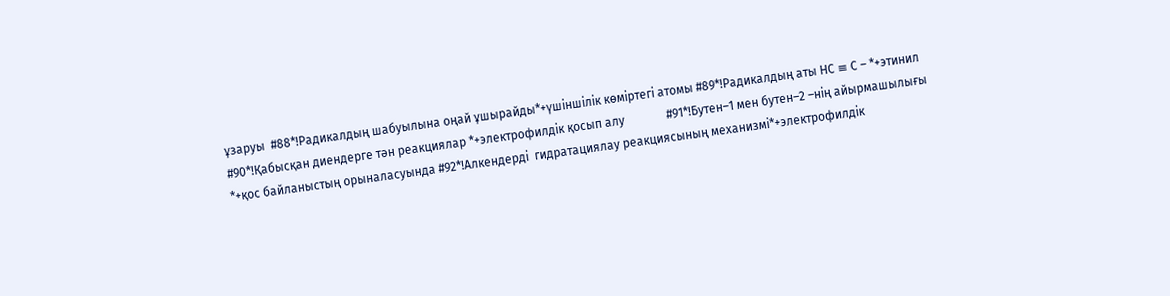ұзаруы  #88*!Радикалдың шабуылына оңай ұшырайды*+үшіншілік көміртегі атомы #89*!Радикалдың аты НС ≡ С – *+этинил  #90*!Қабысқан диендерге тән реакциялар *+электрофилдік қосып алу              #91*!Бутен–1 мен бутен–2 –нің айырмашылығы          *+қос байланыстың орыналасуында #92*!Алкендерді  гидратациялау реакциясының механизмі*+электрофилдік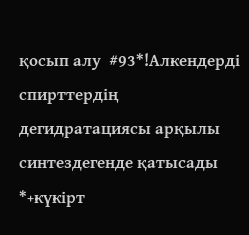қосып алу  #93*!Алкендерді  спирттердің дегидратациясы арқылы синтездегенде қатысады *+күкірт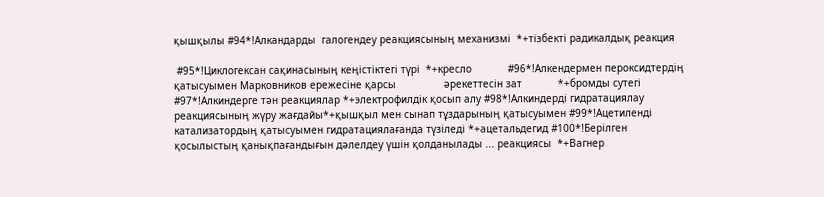қышқылы #94*!Алкандарды  галогендеу реакциясының механизмі  *+тізбекті радикалдық реакция

 #95*!Циклогексан сақинасының кеңістіктегі түрі  *+кресло            #96*!Алкендермен пероксидтердің қатысуымен Марковников ережесіне қарсы                әрекеттесін зат            *+бромды сутегі #97*!Алкиндерге тән реакциялар *+электрофилдік қосып алу #98*!Алкиндерді гидратациялау реакциясының жүру жағдайы*+қышқыл мен сынап тұздарының қатысуымен #99*!Ацетиленді катализатордың қатысуымен гидратациялағанда түзіледі *+ацетальдегид #100*!Берілген қосылыстың қанықпағандығын дәлелдеу үшін қолданылады ... реакциясы  *+Вагнер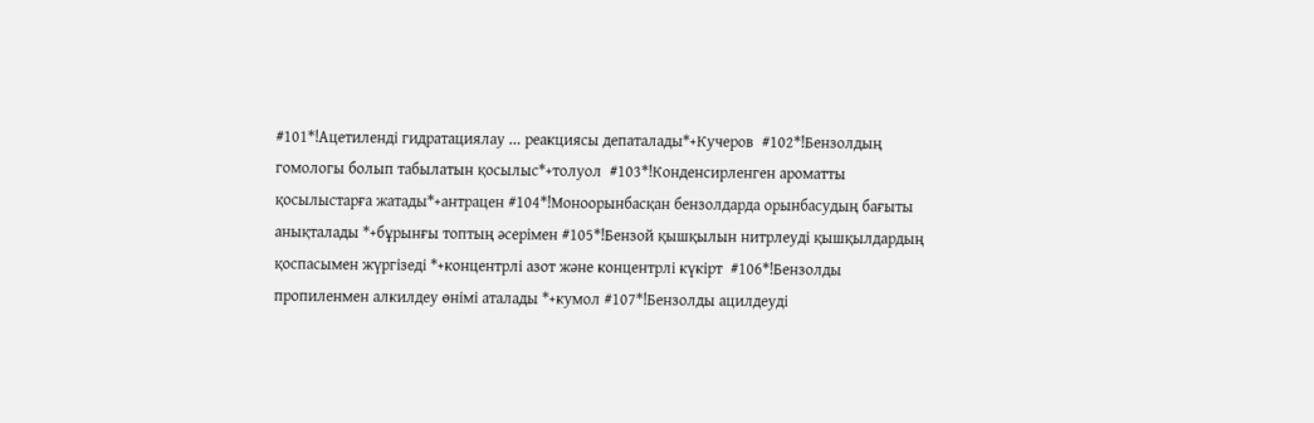#101*!Ацетиленді гидратациялау ... реакциясы депаталады*+Кучеров  #102*!Бензолдың гомологы болып табылатын қосылыс*+толуол  #103*!Конденсирленген ароматты қосылыстарға жатады*+антрацен #104*!Моноорынбасқан бензолдарда орынбасудың бағыты анықталады *+бұрынғы топтың әсерімен #105*!Бензой қышқылын нитрлеуді қышқылдардың қоспасымен жүргізеді *+концентрлі азот және концентрлі күкірт  #106*!Бензолды  пропиленмен алкилдеу өнімі аталады *+кумол #107*!Бензолды ацилдеуді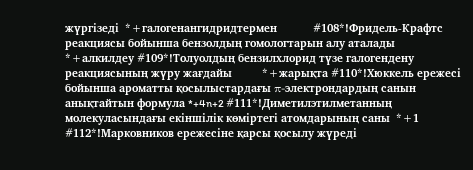жүргізеді  *+галогенангидридтермен            #108*!Фридель-Крафтс реакциясы бойынша бензолдың гомологтарын алу аталады           *+алкилдеу #109*!Толуолдың бензилхлорид түзе галогендену реакциясының жүру жағдайы          *+жарықта #110*!Хюккель ережесі бойынша ароматты қосылыстардағы π-электрондардың санын анықтайтын формула *+4n+2 #111*!Диметилэтилметанның молекуласындағы екіншілік көміртегі атомдарының саны  *+1 #112*!Марковников ережесіне қарсы қосылу жүреді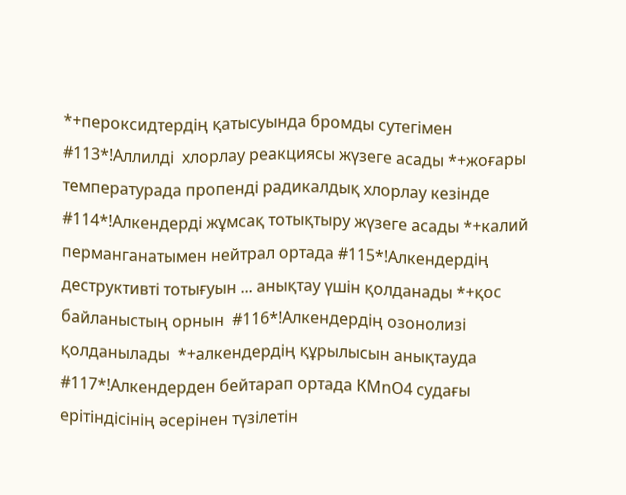*+пероксидтердің қатысуында бромды сутегімен #113*!Аллилді  хлорлау реакциясы жүзеге асады *+жоғары температурада пропенді радикалдық хлорлау кезінде #114*!Алкендерді жұмсақ тотықтыру жүзеге асады *+калий перманганатымен нейтрал ортада #115*!Алкендердің  деструктивті тотығуын ... анықтау үшін қолданады *+қос байланыстың орнын  #116*!Алкендердің озонолизі қолданылады  *+алкендердің құрылысын анықтауда  #117*!Алкендерден бейтарап ортада КМnО4 судағы ерітіндісінің әсерінен түзілетін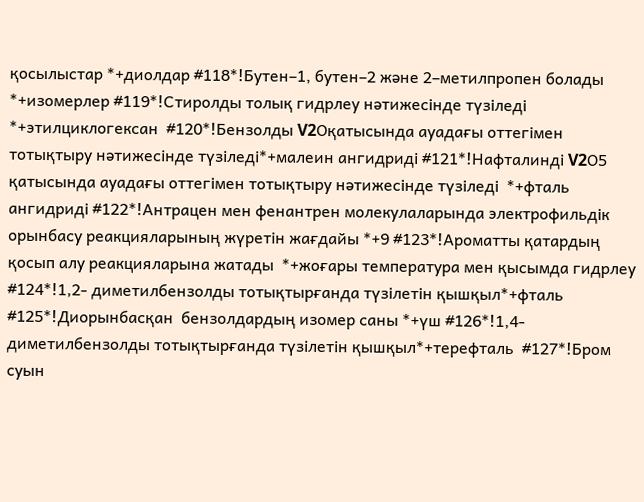қосылыстар *+диолдар #118*!Бутен–1, бутен–2 және 2–метилпропен болады
*+изомерлер #119*!Стиролды толық гидрлеу нәтижесінде түзіледі  *+этилциклогексан  #120*!Бензолды V2Оқатысында ауадағы оттегімен тотықтыру нәтижесінде түзіледі*+малеин ангидриді #121*!Нафталинді V2О5 қатысында ауадағы оттегімен тотықтыру нәтижесінде түзіледі  *+фталь ангидриді #122*!Антрацен мен фенантрен молекулаларында электрофильдік орынбасу реакцияларының жүретін жағдайы *+9 #123*!Ароматты қатардың қосып алу реакцияларына жатады  *+жоғары температура мен қысымда гидрлеу  #124*!1,2- диметилбензолды тотықтырғанда түзілетін қышқыл*+фталь  #125*!Диорынбасқан  бензолдардың изомер саны *+үш #126*!1,4- диметилбензолды тотықтырғанда түзілетін қышқыл*+терефталь  #127*!Бром суын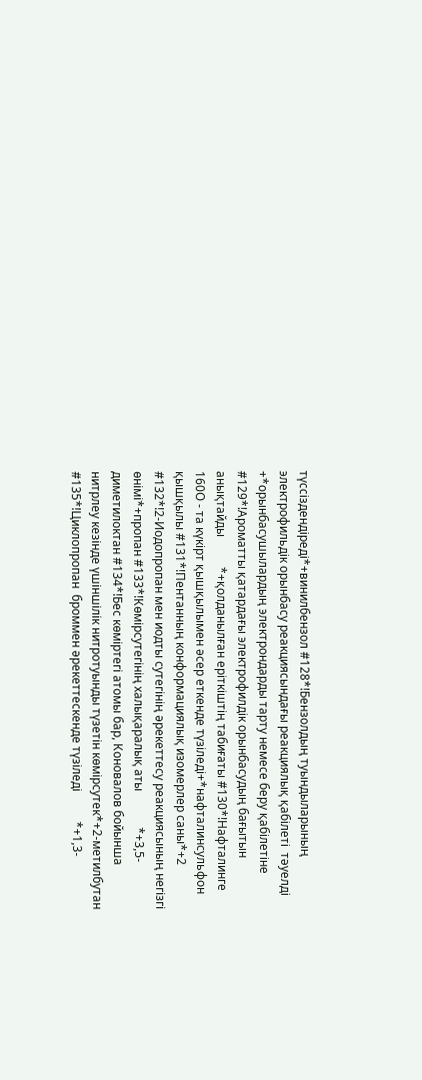түссіздендіреді*+винилбензол #128*!Бензолдың туындыларының электрофильдік орынбасу реакциясындағы реакциялық қабілеті  тәуелді +*орынбасушылардың электрондарды тарту немесе беру қабілетіне          #129*!Ароматты қатардағы электрофилдік орынбасудың бағытын анықтайды          *+қолданылған еріткіштің табиғаты #130*!Нафталинге  160О - та күкірт қышқылымен әсер еткенде түзіледі+*нафталинсульфон қышқылы #131*!Пентанның конформациялық изомерлер саны*+2 #132*!2-Иодопропан мен иодты сутегінің әрекеттесу реакциясының негізгі өнімі*+пропан #133*!Көмірсутегінің халықаралық аты            *+3,5-диметилоктан #134*!Бес көміртегі атомы бар, Коновалов бойынша нитрлеу кезінде үшіншілік нитротуынды түзетін көмірсутек*+2-метилбутан             #135*!Циклопропан  броммен әрекеттескенде түзіледі          *+1,3-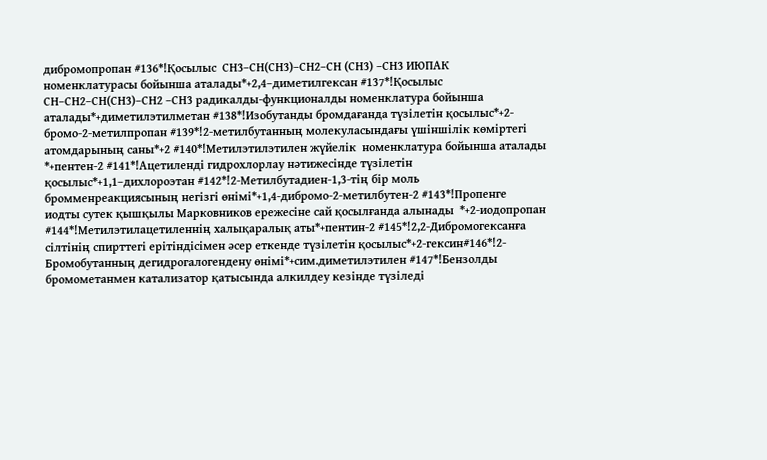дибромопропан #136*!Қосылыс  СН3–СН(СН3)–СН2–СН (СН3) –СН3 ИЮПАК номенклатурасы бойынша аталады*+2,4–диметилгексан #137*!Қосылыс СН–СН2–СН(СН3)–СН2 –СН3 радикалды-функционалды номенклатура бойынша аталады*+диметилэтилметан #138*!Изобутанды бромдағанда түзілетін қосылыс*+2-бромо-2-метилпропан #139*!2-метилбутанның молекуласындағы үшіншілік көміртегі атомдарының саны*+2 #140*!Метилэтилэтилен жүйелік  номенклатура бойынша аталады
*+пентен-2 #141*!Ацетиленді гидрохлорлау нәтижесінде түзілетін қосылыс*+1,1–дихлороэтан #142*!2-Метилбутадиен-1,3-тің бір моль  бромменреакциясының негізгі өнімі*+1,4-дибромо-2-метилбутен-2 #143*!Пропенге  иодты сутек қышқылы Марковников ережесіне сай қосылғанда алынады  *+2-иодопропан #144*!Метилэтилацетиленнің халықаралық аты*+пентин-2 #145*!2,2-Дибромогексанға сілтінің спирттегі ерітіндісімен әсер еткенде түзілетін қосылыс*+2-гексин#146*!2-Бромобутанның дегидрогалогендену өнімі*+сим.диметилэтилен #147*!Бензолды бромометанмен катализатор қатысында алкилдеу кезінде түзіледі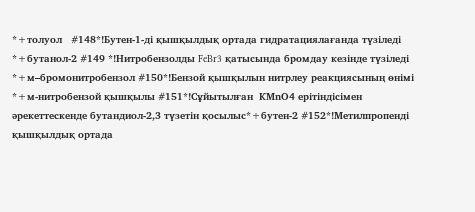*+толуол   #148*!Бутен-1-ді қышқылдық ортада гидратациялағанда түзіледі  *+бутанол-2 #149 *!Нитробензолды FeBr3 қатысында бромдау кезінде түзіледі  *+м–бромонитробензол #150*!Бензой қышқылын нитрлеу реакциясының өнімі *+м-нитробензой қышқылы #151*!Сұйытылған  КМnО4 ерітіндісімен әрекеттескенде бутандиол-2,3 түзетін қосылыс*+бутен-2 #152*!Метилпропенді қышқылдық ортада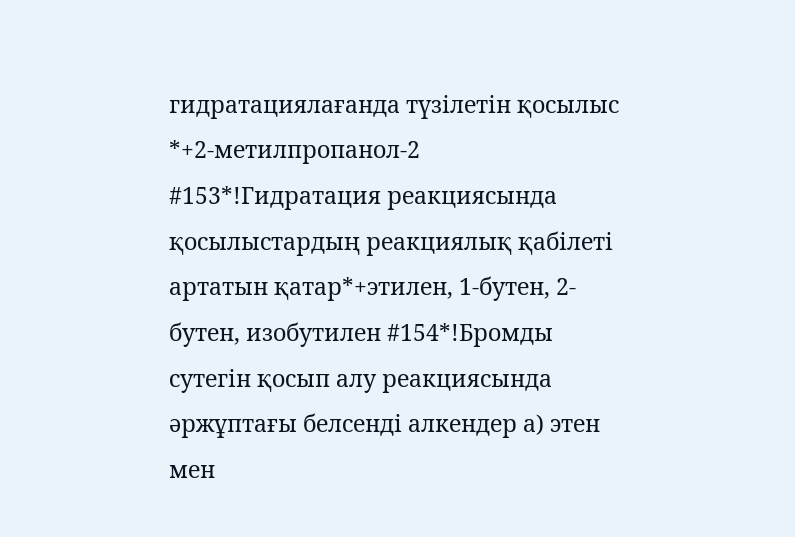гидратациялағанда түзілетін қосылыс    *+2-метилпропанол-2 #153*!Гидратация реакциясында қосылыстардың реакциялық қабілеті артатын қатар*+этилен, 1-бутен, 2-бутен, изобутилен #154*!Бромды сутегін қосып алу реакциясында әржұптағы белсенді алкендер а) этен мен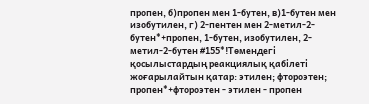пропен, б)пропен мен 1-бутен, в)1-бутен мен изобутилен, г) 2-пентен мен 2-метил-2-бутен*+пропен, 1-бутен, изобутилен, 2-метил-2-бутен #155*!Төмендегі қосылыстардың реакциялық қабілеті жоғарылайтын қатар: этилен; фтороэтен; пропен*+фтороэтен - этилен - пропен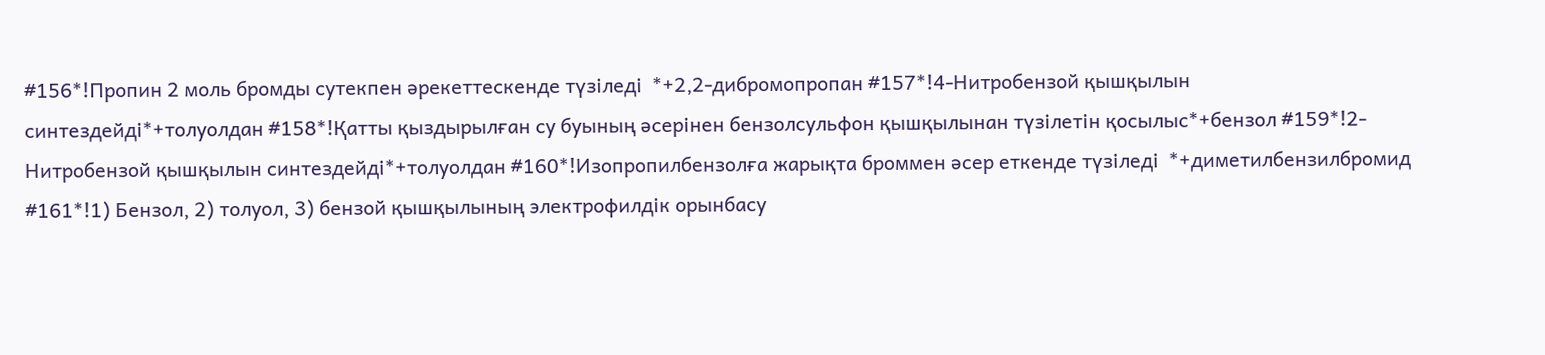#156*!Пропин 2 моль бромды сутекпен әрекеттескенде түзіледі  *+2,2-дибромопропан #157*!4-Нитробензой қышқылын синтездейді*+толуолдан #158*!Қатты қыздырылған су буының әсерінен бензолсульфон қышқылынан түзілетін қосылыс*+бензол #159*!2-Нитробензой қышқылын синтездейді*+толуолдан #160*!Изопропилбензолға жарықта броммен әсер еткенде түзіледі  *+диметилбензилбромид #161*!1) Бензол, 2) толуол, 3) бензой қышқылының электрофилдік орынбасу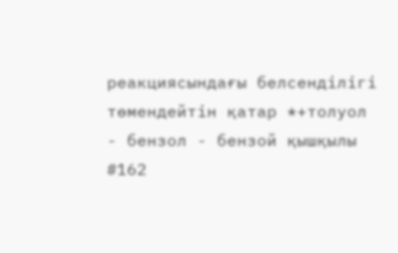реакциясындағы белсенділігі төмендейтін қатар *+толуол - бензол - бензой қышқылы #162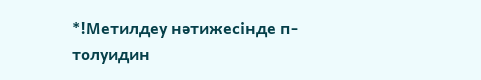*!Метилдеу нәтижесінде п-толуидин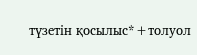түзетін қосылыс*+толуол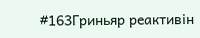#163Гриньяр реактивін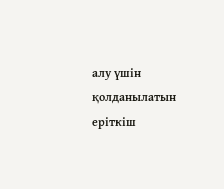алу үшін қолданылатын еріткіш